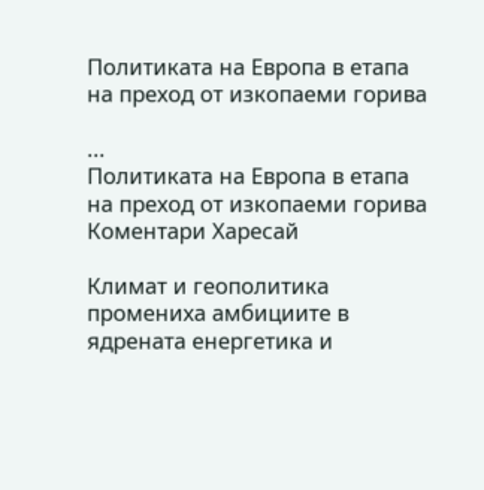Политиката на Европа в етапа на преход от изкопаеми горива

...
Политиката на Европа в етапа на преход от изкопаеми горива
Коментари Харесай

Климат и геополитика промениха амбициите в ядрената енергетика и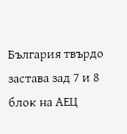България твърдо застава зад 7 и 8 блок на АЕЦ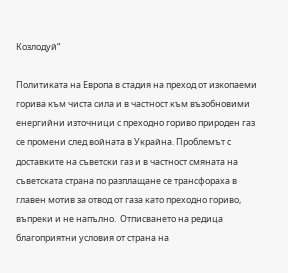Козлодуй“

Политиката на Европа в стадия на преход от изкопаеми горива към чиста сила и в частност към възобновими енергийни източници с преходно гориво природен газ се промени след войната в Украйна. Проблемът с доставките на съветски газ и в частност смяната на съветската страна по разплащане се трансфораха в главен мотив за отвод от газа като преходно гориво, въпреки и не напълно.  Отписването на редица благоприятни условия от страна на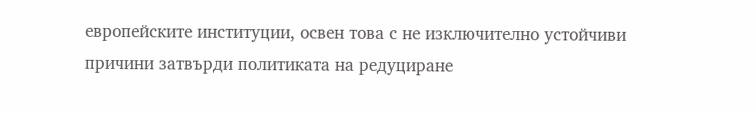европейските институции, освен това с не изключително устойчиви причини затвърди политиката на редуциране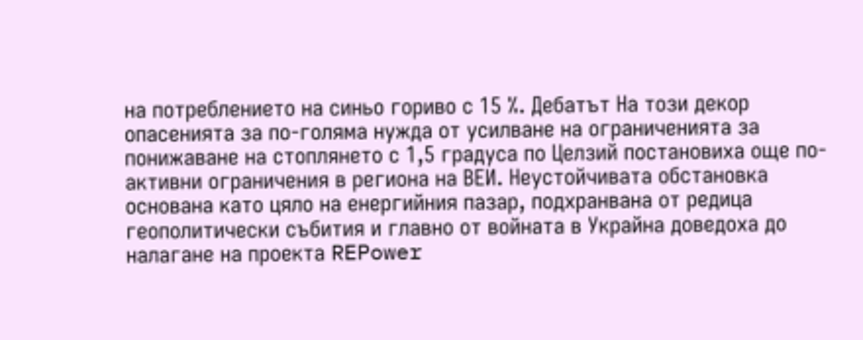на потреблението на синьо гориво с 15 %. Дебатът На този декор опасенията за по-голяма нужда от усилване на ограниченията за  понижаване на стоплянето с 1,5 градуса по Целзий постановиха още по-активни ограничения в региона на ВЕИ. Неустойчивата обстановка основана като цяло на енергийния пазар, подхранвана от редица геополитически събития и главно от войната в Украйна доведоха до налагане на проекта REPower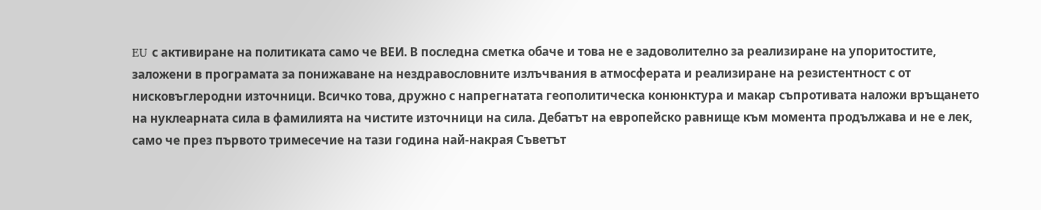EU с активиране на политиката само че ВЕИ. В последна сметка обаче и това не е задоволително за реализиране на упоритостите, заложени в програмата за понижаване на нездравословните излъчвания в атмосферата и реализиране на резистентност с от нисковъглеродни източници. Всичко това, дружно с напрегнатата геополитическа конюнктура и макар съпротивата наложи връщането на нуклеарната сила в фамилията на чистите източници на сила. Дебатът на европейско равнище към момента продължава и не е лек, само че през първото тримесечие на тази година най-накрая Съветът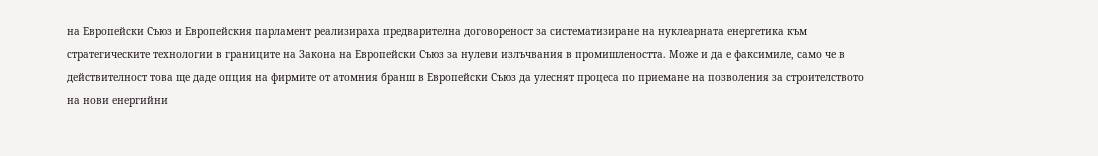на Европейски Съюз и Европейския парламент реализираха предварителна договореност за систематизиране на нуклеарната енергетика към стратегическите технологии в границите на Закона на Европейски Съюз за нулеви излъчвания в промишлеността. Може и да е факсимиле, само че в действителност това ще даде опция на фирмите от атомния бранш в Европейски Съюз да улеснят процеса по приемане на позволения за строителството на нови енергийни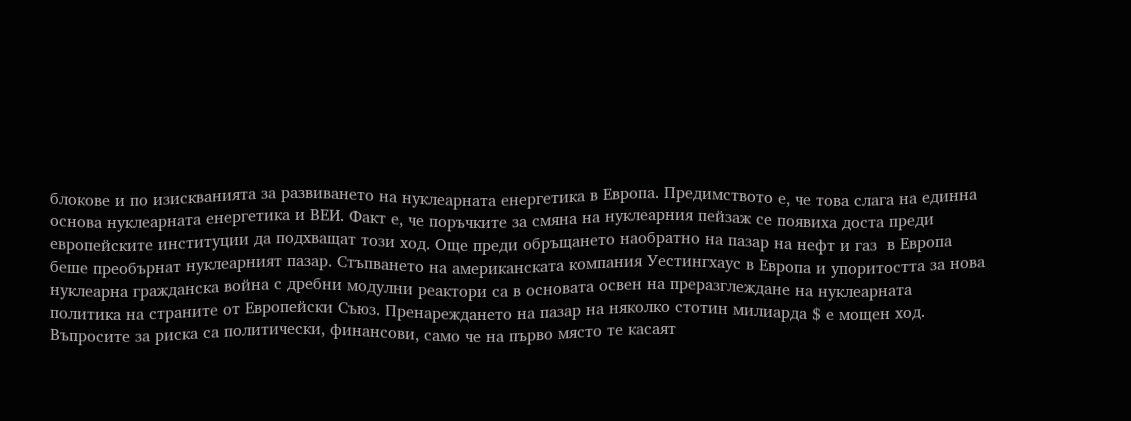блокове и по изискванията за развиването на нуклеарната енергетика в Европа. Предимството е, че това слага на единна основа нуклеарната енергетика и ВЕИ. Факт е, че поръчките за смяна на нуклеарния пейзаж се появиха доста преди европейските институции да подхващат този ход. Още преди обръщането наобратно на пазар на нефт и газ  в Европа беше преобърнат нуклеарният пазар. Стъпването на американската компания Уестингхаус в Европа и упоритостта за нова нуклеарна гражданска война с дребни модулни реактори са в основата освен на преразглеждане на нуклеарната политика на страните от Европейски Съюз. Пренареждането на пазар на няколко стотин милиарда $ е мощен ход. Въпросите за риска са политически, финансови, само че на първо място те касаят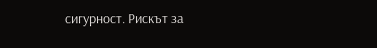сигурност. Рискът за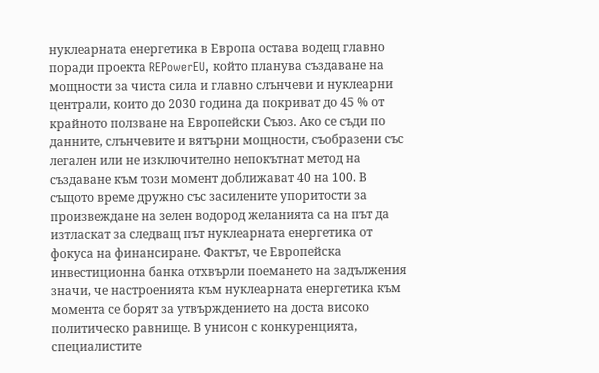нуклеарната енергетика в Европа остава водещ главно поради проекта REPowerEU, който планува създаване на мощности за чиста сила и главно слънчеви и нуклеарни централи, които до 2030 година да покриват до 45 % от крайното ползване на Европейски Съюз. Ако се съди по данните, слънчевите и вятърни мощности, съобразени със легален или не изключително непокътнат метод на създаване към този момент доближават 40 на 100. В същото време дружно със засилените упоритости за произвеждане на зелен водород желанията са на път да изтласкат за следващ път нуклеарната енергетика от фокуса на финансиране. Фактът, че Европейска инвестиционна банка отхвърли поемането на задължения значи, че настроенията към нуклеарната енергетика към момента се борят за утвърждението на доста високо политическо равнище. В унисон с конкуренцията, специалистите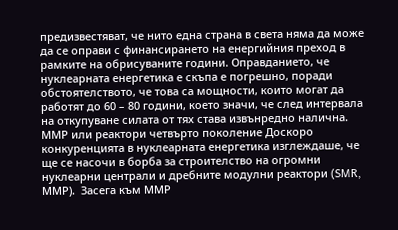предизвестяват, че нито една страна в света няма да може да се оправи с финансирането на енергийния преход в рамките на обрисуваните години. Оправданието, че нуклеарната енергетика е скъпа е погрешно, поради обстоятелството, че това са мощности, които могат да работят до 60 – 80 години, което значи, че след интервала на откупуване силата от тях става извънредно налична. ММР или реактори четвърто поколение Доскоро конкуренцията в нуклеарната енергетика изглеждаше, че ще се насочи в борба за строителство на огромни нуклеарни централи и дребните модулни реактори (SMR, ММР).  Засега към ММР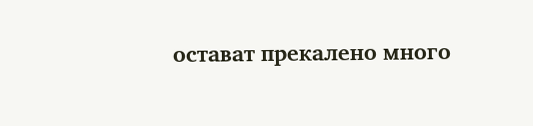остават прекалено много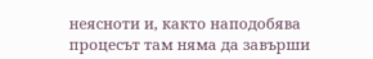неясноти и, както наподобява процесът там няма да завърши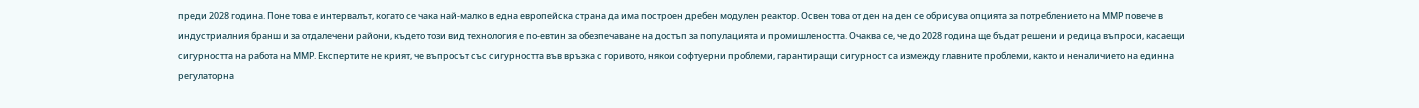преди 2028 година. Поне това е интервалът, когато се чака най-малко в една европейска страна да има построен дребен модулен реактор. Освен това от ден на ден се обрисува опцията за потреблението на ММР повече в индустриалния бранш и за отдалечени райони, където този вид технология е по-евтин за обезпечаване на достъп за популацията и промишлеността. Очаква се, че до 2028 година ще бъдат решени и редица въпроси, касаещи сигурността на работа на ММР. Експертите не крият, че въпросът със сигурността във връзка с горивото, някои софтуерни проблеми, гарантиращи сигурност са измежду главните проблеми, както и неналичието на единна регулаторна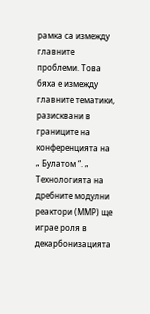рамка са измежду главните проблеми. Това бяха е измежду главните тематики, разисквани в границите на конференцията на „ Булатом “. „ Технологията на дребните модулни реактори (ММР) ще играе роля в декарбонизацията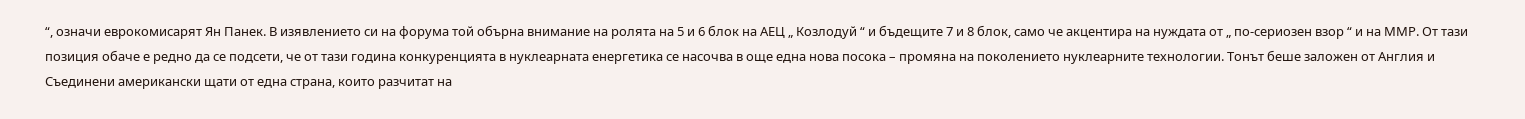“, означи еврокомисарят Ян Панек. В изявлението си на форума той обърна внимание на ролята на 5 и 6 блок на АЕЦ „ Козлодуй “ и бъдещите 7 и 8 блок, само че акцентира на нуждата от „ по-сериозен взор “ и на ММР. От тази позиция обаче е редно да се подсети, че от тази година конкуренцията в нуклеарната енергетика се насочва в още една нова посока – промяна на поколението нуклеарните технологии. Тонът беше заложен от Англия и Съединени американски щати от една страна, които разчитат на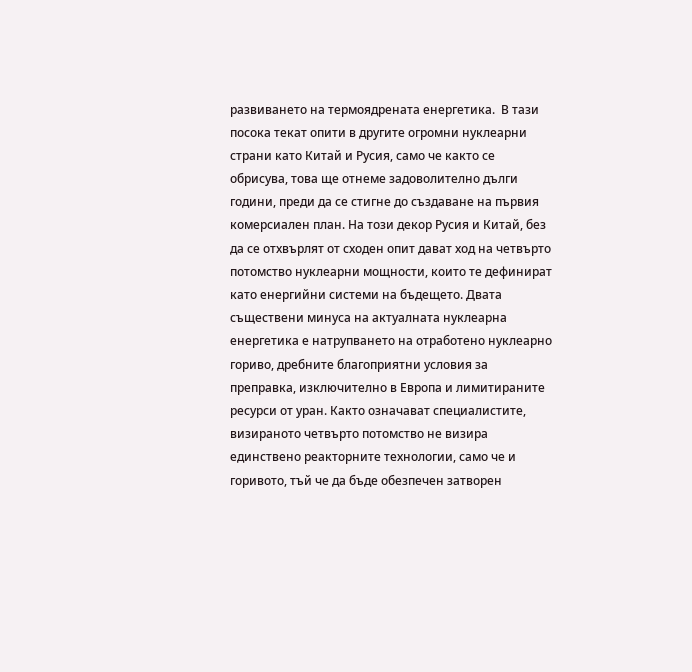развиването на термоядрената енергетика.  В тази посока текат опити в другите огромни нуклеарни страни като Китай и Русия, само че както се обрисува, това ще отнеме задоволително дълги години, преди да се стигне до създаване на първия комерсиален план. На този декор Русия и Китай, без да се отхвърлят от сходен опит дават ход на четвърто потомство нуклеарни мощности, които те дефинират като енергийни системи на бъдещето. Двата съществени минуса на актуалната нуклеарна енергетика е натрупването на отработено нуклеарно гориво, дребните благоприятни условия за преправка, изключително в Европа и лимитираните ресурси от уран. Както означават специалистите, визираното четвърто потомство не визира единствено реакторните технологии, само че и горивото, тъй че да бъде обезпечен затворен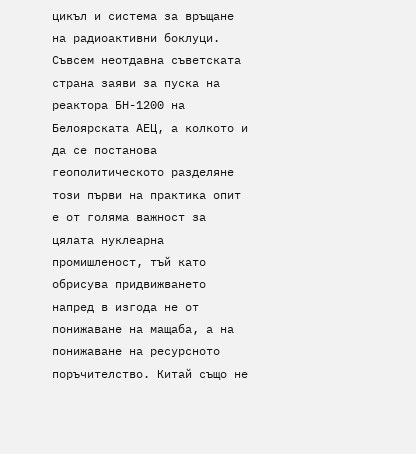цикъл и система за връщане на радиоактивни боклуци.  Съвсем неотдавна съветската страна заяви за пуска на реактора БН-1200 на Белоярската АЕЦ, а колкото и да се постанова геополитическото разделяне този първи на практика опит е от голяма важност за цялата нуклеарна промишленост, тъй като обрисува придвижването напред в изгода не от понижаване на мащаба, а на понижаване на ресурсното поръчителство. Китай също не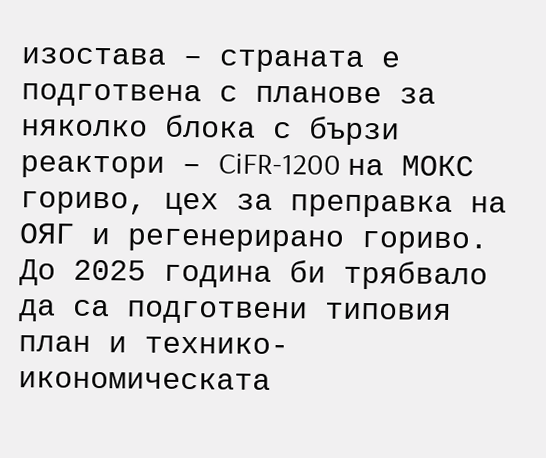изостава – страната е подготвена с планове за няколко блока с бързи реактори – CiFR-1200 на МОКС гориво, цех за преправка на ОЯГ и регенерирано гориво. До 2025 година би трябвало да са подготвени типовия план и технико-икономическата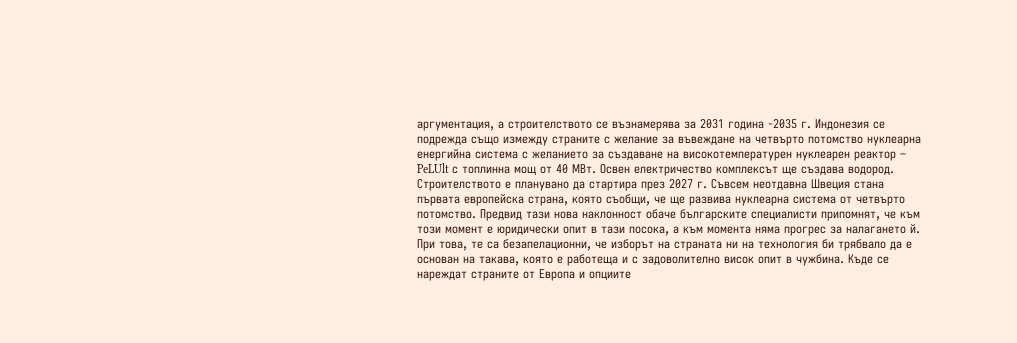аргументация, а строителството се възнамерява за 2031 година -2035 г. Индонезия се подрежда също измежду страните с желание за въвеждане на четвърто потомство нуклеарна енергийна система с желанието за създаване на високотемпературен нуклеарен реактор – PeLUlt с топлинна мощ от 40 МВт. Освен електричество комплексът ще създава водород. Строителството е планувано да стартира през 2027 г. Съвсем неотдавна Швеция стана първата европейска страна, която съобщи, че ще развива нуклеарна система от четвърто потомство. Предвид тази нова наклонност обаче българските специалисти припомнят, че към този момент е юридически опит в тази посока, а към момента няма прогрес за налагането й. При това, те са безапелационни, че изборът на страната ни на технология би трябвало да е основан на такава, която е работеща и с задоволително висок опит в чужбина. Къде се нареждат страните от Европа и опциите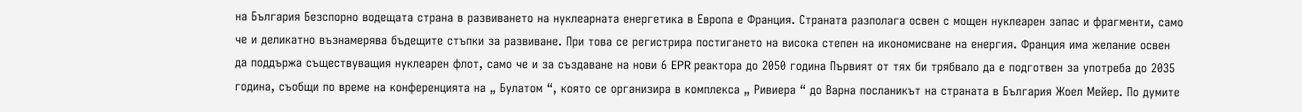на България Безспорно водещата страна в развиването на нуклеарната енергетика в Европа е Франция. Страната разполага освен с мощен нуклеарен запас и фрагменти, само че и деликатно възнамерява бъдещите стъпки за развиване. При това се регистрира постигането на висока степен на икономисване на енергия. Франция има желание освен да поддържа съществуващия нуклеарен флот, само че и за създаване на нови 6 EPR реактора до 2050 година Първият от тях би трябвало да е подготвен за употреба до 2035 година, съобщи по време на конференцията на „ Булатом “, която се организира в комплекса „ Ривиера “ до Варна посланикът на страната в България Жоел Мейер. По думите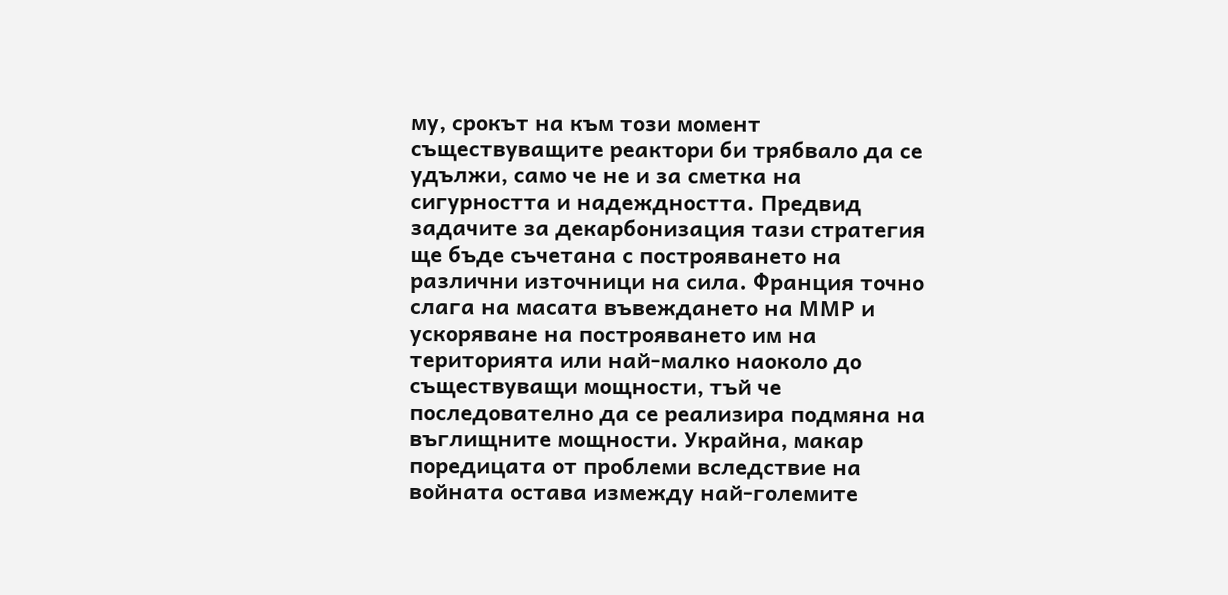му, срокът на към този момент съществуващите реактори би трябвало да се удължи, само че не и за сметка на сигурността и надеждността. Предвид задачите за декарбонизация тази стратегия ще бъде съчетана с построяването на различни източници на сила. Франция точно слага на масата въвеждането на ММР и  ускоряване на построяването им на територията или най-малко наоколо до съществуващи мощности, тъй че последователно да се реализира подмяна на въглищните мощности. Украйна, макар поредицата от проблеми вследствие на войната остава измежду най-големите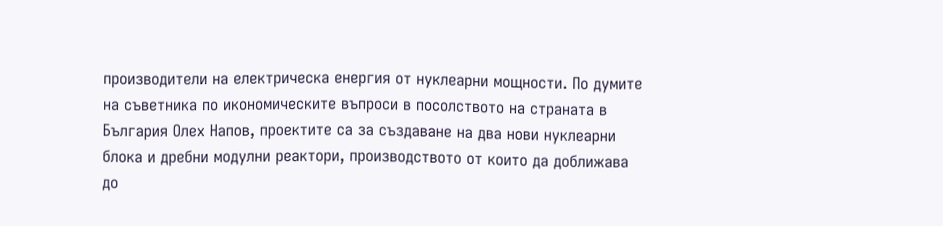производители на електрическа енергия от нуклеарни мощности. По думите на съветника по икономическите въпроси в посолството на страната в България Олех Напов, проектите са за създаване на два нови нуклеарни блока и дребни модулни реактори, производството от които да доближава до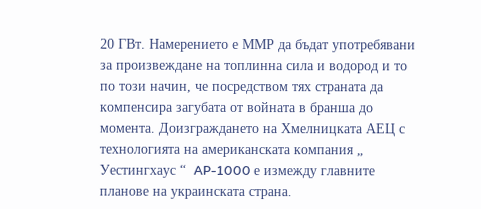20 ГВт. Намерението е ММР да бъдат употребявани за произвеждане на топлинна сила и водород и то по този начин, че посредством тях страната да компенсира загубата от войната в бранша до момента. Доизграждането на Хмелницката АЕЦ с технологията на американската компания „ Уестингхаус “  AP-1000 е измежду главните планове на украинската страна.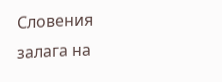Словения залага на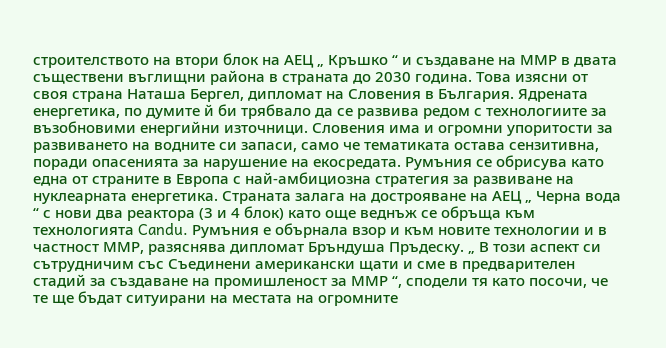строителството на втори блок на АЕЦ „ Кръшко “ и създаване на ММР в двата съществени въглищни района в страната до 2030 година. Това изясни от своя страна Наташа Бергел, дипломат на Словения в България. Ядрената енергетика, по думите й би трябвало да се развива редом с технологиите за възобновими енергийни източници. Словения има и огромни упоритости за развиването на водните си запаси, само че тематиката остава сензитивна, поради опасенията за нарушение на екосредата. Румъния се обрисува като една от страните в Европа с най-амбициозна стратегия за развиване на нуклеарната енергетика. Страната залага на дострояване на АЕЦ „ Черна вода “ с нови два реактора (3 и 4 блок) като още веднъж се обръща към технологията Candu. Румъния е обърнала взор и към новите технологии и в частност ММР, разяснява дипломат Бръндуша Пръдеску. „ В този аспект си сътрудничим със Съединени американски щати и сме в предварителен стадий за създаване на промишленост за ММР “, сподели тя като посочи, че те ще бъдат ситуирани на местата на огромните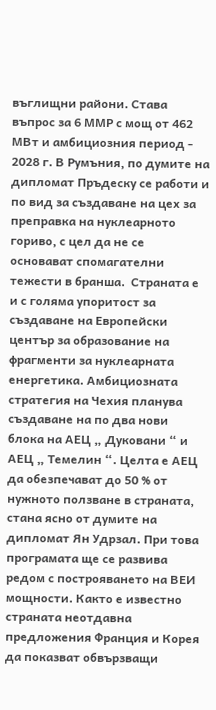въглищни райони. Става въпрос за 6 ММР с мощ от 462 МВт и амбициозния период - 2028 г. В Румъния, по думите на дипломат Пръдеску се работи и по вид за създаване на цех за преправка на нуклеарното гориво, с цел да не се основават спомагателни тежести в бранша.  Страната е и с голяма упоритост за създаване на Европейски център за образование на фрагменти за нуклеарната енергетика. Амбициозната стратегия на Чехия планува създаване на по два нови блока на АЕЦ „ Дуковани “ и АЕЦ „ Темелин “. Целта е АЕЦ да обезпечават до 50 % от нужното ползване в страната, стана ясно от думите на дипломат Ян Удрзал. При това програмата ще се развива редом с построяването на ВЕИ мощности. Както е известно страната неотдавна предложения Франция и Корея да показват обвързващи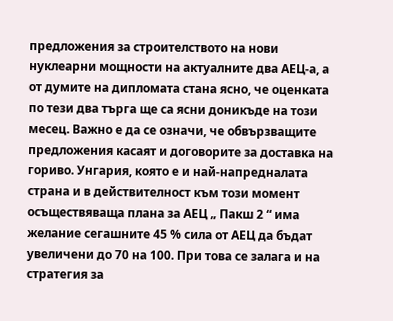предложения за строителството на нови нуклеарни мощности на актуалните два АЕЦ-а, а от думите на дипломата стана ясно, че оценката по тези два търга ще са ясни доникъде на този месец. Важно е да се означи, че обвързващите предложения касаят и договорите за доставка на гориво. Унгария, която е и най-напредналата страна и в действителност към този момент осъществяваща плана за АЕЦ „ Пакш 2 “ има желание сегашните 45 % сила от АЕЦ да бъдат увеличени до 70 на 100. При това се залага и на стратегия за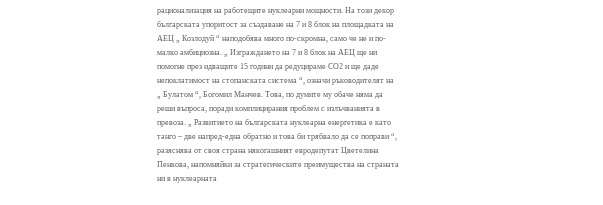рационализация на работещите нуклеарни мощности. На този декор българската упоритост за създаване на 7 и 8 блок на площадката на АЕЦ „ Козлодуй “ наподобява много по-скромна, само че не и по-малко амбициозна. „ Изграждането на 7 и 8 блок на АЕЦ ще ни помогне през идващите 15 години да редуцираме СО2 и ще даде непоклатимост на стопанската система “, означи ръководителят на „ Булатом “, Богомил Манчев. Това, по думите му обаче няма да реши въпроса, поради комплицирания проблем с излъчванията в превоза. „ Развитието на българската нуклеарна енергетика е като танго – две напред-една обратно и това би трябвало да се поправи “, разяснява от своя страна някогашният евродепутат Цветелина Пенкова, напомняйки за стратегическите преимущества на страната ни в нуклеарната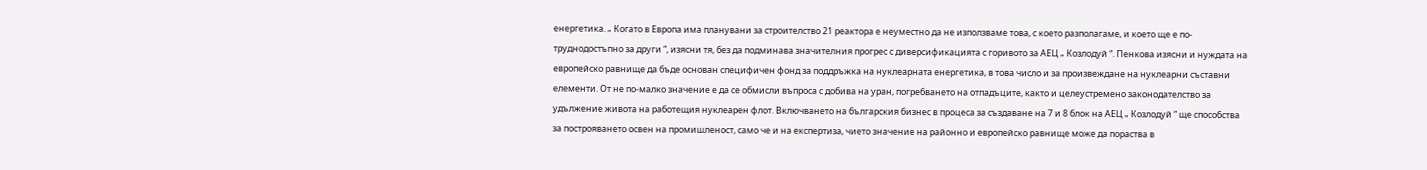енергетика. „ Когато в Европа има планувани за строителство 21 реактора е неуместно да не използваме това, с което разполагаме, и което ще е по-труднодостъпно за други “, изясни тя, без да подминава значителния прогрес с диверсификацията с горивото за АЕЦ „ Козлодуй “. Пенкова изясни и нуждата на европейско равнище да бъде основан специфичен фонд за поддръжка на нуклеарната енергетика, в това число и за произвеждане на нуклеарни съставни елементи. От не по-малко значение е да се обмисли въпроса с добива на уран, погребването на отпадъците, както и целеустремено законодателство за удължение живота на работещия нуклеарен флот. Включването на българския бизнес в процеса за създаване на 7 и 8 блок на АЕЦ „ Козлодуй “ ще способства за построяването освен на промишленост, само че и на експертиза, чието значение на районно и европейско равнище може да пораства в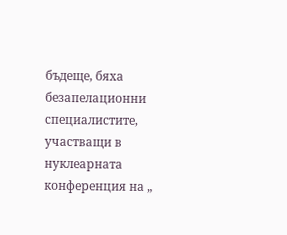бъдеще, бяха безапелационни специалистите, участващи в нуклеарната конференция на „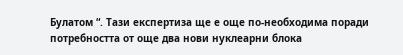Булатом “. Тази експертиза ще е още по-необходима поради потребността от още два нови нуклеарни блока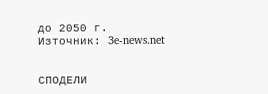до 2050 г.
Източник: 3e-news.net


СПОДЕЛИ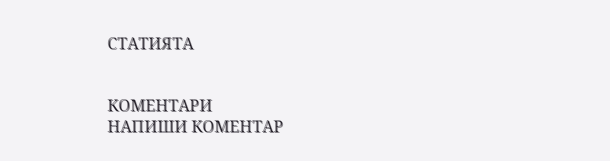СТАТИЯТА


КОМЕНТАРИ
НАПИШИ КОМЕНТАР